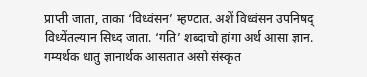प्राप्ती जाता, ताका ‘विध्वंसन’ म्हण्टात. अशें विध्वंसन उपनिषद् विध्येंतल्यान सिध्द जाता. ‘गति’ शब्दाचो हांगा अर्थ आसा ज्ञान. गम्यर्थक धातु ज्ञानार्थक आसतात असो संस्कृत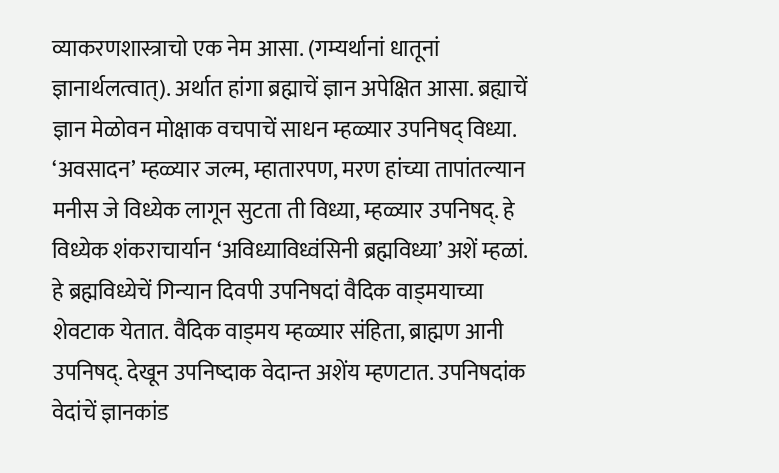व्याकरणशास्त्राचो एक नेम आसा. (गम्यर्थानां धातूनां ज्ञानार्थलत्वात्). अर्थात हांगा ब्रह्माचें ज्ञान अपेक्षित आसा. ब्रह्याचें ज्ञान मेळोवन मोक्षाक वचपाचें साधन म्हळ्यार उपनिषद् विध्या. ‘अवसादन’ म्हळ्यार जल्म, म्हातारपण, मरण हांच्या तापांतल्यान मनीस जे विध्येक लागून सुटता ती विध्या, म्हळ्यार उपनिषद्. हे विध्येक शंकराचार्यान ‘अविध्याविध्वंसिनी ब्रह्मविध्या’ अशें म्हळां.
हे ब्रह्मविध्येचें गिन्यान दिवपी उपनिषदां वैदिक वाड्मयाच्या शेवटाक येतात. वैदिक वाड्मय म्हळ्यार संहिता, ब्राह्मण आनी उपनिषद्. देखून उपनिष्दाक वेदान्त अशेंय म्हणटात. उपनिषदांक वेदांचें ज्ञानकांड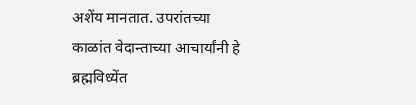अशेंय मानतात. उपरांतच्या काळांत वेदान्ताच्या आचार्यांनी हे ब्रह्मविध्येंत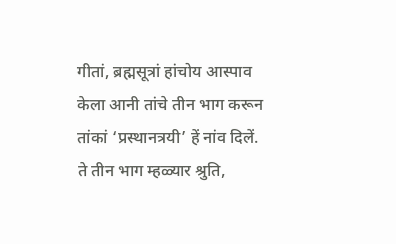गीतां, ब्रह्मसूत्रां हांचोय आस्पाव केला आनी तांचे तीन भाग करून तांकां ‘प्रस्थानत्रयी’ हें नांव दिलें. ते तीन भाग म्हळ्यार श्रुति,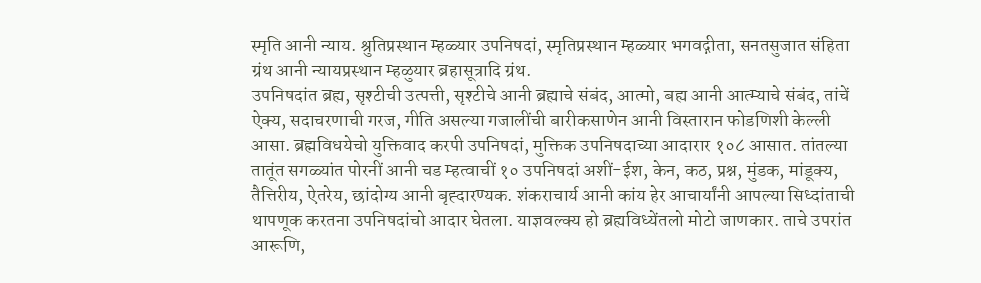स्मृति आनी न्याय. श्रुतिप्रस्थान म्हळ्यार उपनिषदां, स्मृतिप्रस्थान म्हळ्यार भगवद्गीता, सनतसुजात संहिता ग्रंथ आनी न्यायप्रस्थान म्हळुयार ब्रहासूत्रादि ग्रंथ.
उपनिषदांत ब्रह्य, सृश्टीची उत्पत्ती, सृश्टीचे आनी ब्रह्याचे संबंद, आत्मो, बह्य आनी आत्म्याचे संबंद, तांचें ऐक्य, सदाचरणाची गरज, गीति असल्या गजालींची बारीकसाणेन आनी विस्तारान फोडणिशी केल्ली आसा. ब्रह्मविधयेचो युक्तिवाद करपी उपनिषदां, मुक्तिक उपनिषदाच्या आदारार १०८ आसात. तांतल्या तातूंत सगळ्यांत पोरनीं आनी चड म्हत्वाचीं १० उपनिषदां अशीं-ईश, केन, कठ, प्रश्न, मुंडक, मांडूक्य, तैत्तिरीय, ऐतरेय, छांदोग्य आनी बृह्दारण्यक. शंकराचार्य आनी कांय हेर आचार्यांनी आपल्या सिध्दांताची थापणूक करतना उपनिषदांचो आदार घेतला. याज्ञवल्क्य हो ब्रह्यविध्येंतलो मोटो जाणकार. ताचे उपरांत आरूणि,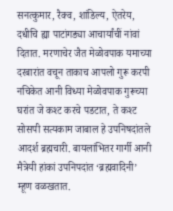सनत्कुमार, रैक्व, शांडिल्य, ऐतरेय, दधीचि ह्या पाटांगड्या आचार्यांचीं नांवां दितात. मरणाचेर जैत मेळोवपाक यमाच्या दरबारांत वचून ताकाच आपलो गुरू करपी नचिकेत आनी विध्या मेळोवपाक गुरूच्या घरांत जे कश्ट करचे पडटात, ते कश्ट सोसपी सत्यकाम जाबाल हे उपनिषदांतले आदर्श ब्रह्मचारी. बायलांभितर गार्गी आनी मैत्रेयी हांकां उपनिपदांत ‘ब्रह्मवादिनी’ म्हूण वळखतात.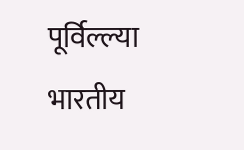पूर्विल्ल्या भारतीय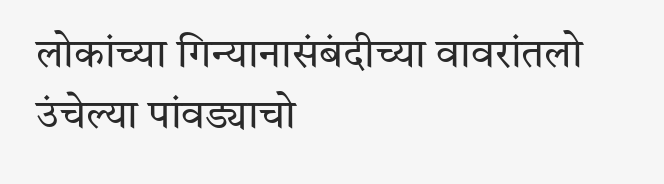लोकांच्या गिन्यानासंबंदीच्या वावरांतलो उंचेल्या पांवड्याचो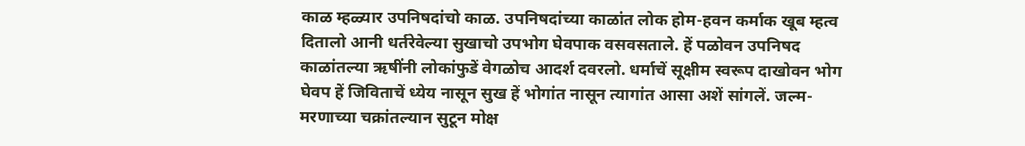काळ म्हळ्यार उपनिषदांचो काळ. उपनिषदांच्या काळांत लोक होम-हवन कर्माक खूब म्हत्व दितालो आनी धर्तरेवेल्या सुखाचो उपभोग घेवपाक वसवसताले. हें पळोवन उपनिषद काळांतल्या ऋषींनी लोकांफुडें वेगळोच आदर्श दवरलो. धर्माचें सूक्षीम स्वरूप दाखोवन भोग घेवप हें जिविताचें ध्येय नासून सुख हें भोगांत नासून त्यागांत आसा अशें सांगलें. जल्म-मरणाच्या चक्रांतल्यान सुटून मोक्ष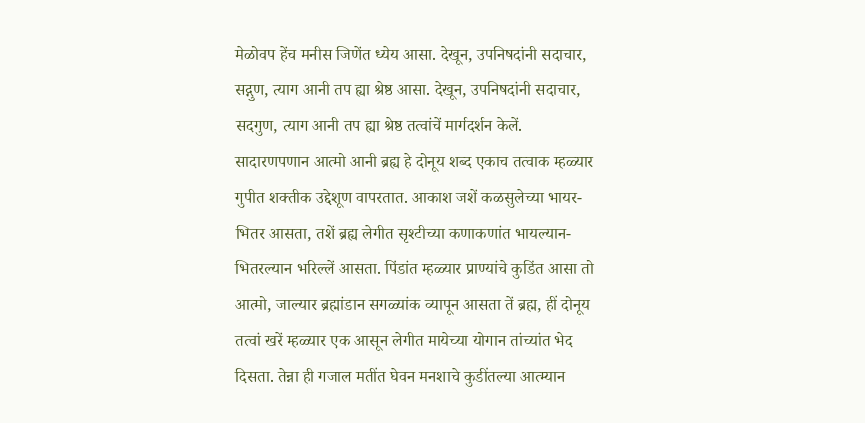मेळोवप हेंच मनीस जिणेंत ध्येय आसा. देखून, उपनिषदांनी सदाचार, सद्गुण, त्याग आनी तप ह्या श्रेष्ठ आसा. देखून, उपनिषदांनी सदाचार, सदगुण, त्याग आनी तप ह्या श्रेष्ठ तत्वांचें मार्गदर्शन केलें.
सादारणपणान आत्मो आनी ब्रह्य हे दोनूय शब्द एकाच तत्वाक म्हळ्यार गुपीत शक्तीक उद्देशूण वापरतात. आकाश जशें कळसुलेच्या भायर-भितर आसता, तशें ब्रह्य लेगीत सृश्टीच्या कणाकणांत भायल्यान-भितरल्यान भरिल्लें आसता. पिंडांत म्हळ्यार प्राण्यांचे कुडिंत आसा तो आत्मो, जाल्यार ब्रह्मांडान सगळ्यांक व्यापून आसता तें ब्रह्म, हीं दोनूय तत्वां खरें म्हळ्यार एक आसून लेगीत मायेच्या योगान तांच्यांत भेद दिसता. तेन्ना ही गजाल मतींत घेवन मनशाचे कुडींतल्या आत्म्यान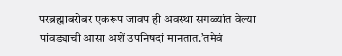परब्रह्माबरोबर एकरूप जावप ही अवस्था सगळ्यांत वेल्या पांवड्याची आसा अशें उपनिषदां मानतात.’तमेवं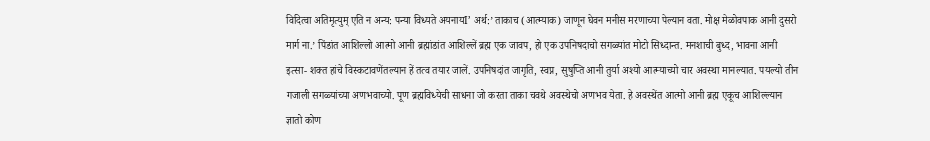विदित्वा अतिमृत्युम् एति न अन्य: पन्या विध्यते अयनायI’ अर्थ:’ ताकाच (आत्म्याक) जाणून घेवन मनीस मरणाच्या पेल्यान वता. मोक्ष मेळोवपाक आनी दुसरो मार्ग ना.’ पिंडांत आशिल्लो आत्मो आनी ब्रह्मांडांत आशिल्लें ब्रह्म एक जावप, हो एक उपनिषदाचो सगळ्यांत मोटो सिध्दान्त. मनशाची बुध्द, भावना आनी इत्सा- शक्त हांचे विस्कटावणेंतल्यान हें तत्व तयार जालें. उपनिषदांत जागृति, स्वप्न, सुषुप्ति आनी तुर्या अश्यो आत्म्याच्यो चार अवस्था मानल्यात. पयल्यो तीन गजाली सगळ्यांच्या अणभवाच्यो. पूण ब्रह्मविध्येची साधना जो करता ताका चवथे अवस्थेचो अणभव येता. हे अवस्थेंत आत्मो आनी ब्रह्म एकूच आशिल्ल्यान ज्ञातो कोण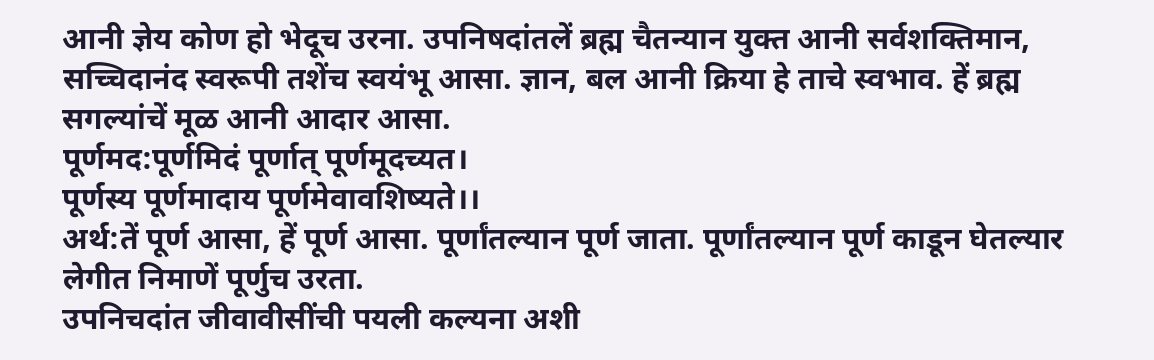आनी ज्ञेय कोण हो भेदूच उरना. उपनिषदांतलें ब्रह्म चैतन्यान युक्त आनी सर्वशक्तिमान, सच्चिदानंद स्वरूपी तशेंच स्वयंभू आसा. ज्ञान, बल आनी क्रिया हे ताचे स्वभाव. हें ब्रह्म सगल्यांचें मूळ आनी आदार आसा.
पूर्णमद:पूर्णमिदं पूर्णात् पूर्णमूदच्यत।
पूर्णस्य पूर्णमादाय पूर्णमेवावशिष्यते।।
अर्थ:तें पूर्ण आसा, हें पूर्ण आसा. पूर्णांतल्यान पूर्ण जाता. पूर्णांतल्यान पूर्ण काडून घेतल्यार लेगीत निमाणें पूर्णुच उरता.
उपनिचदांत जीवावीसींची पयली कल्यना अशी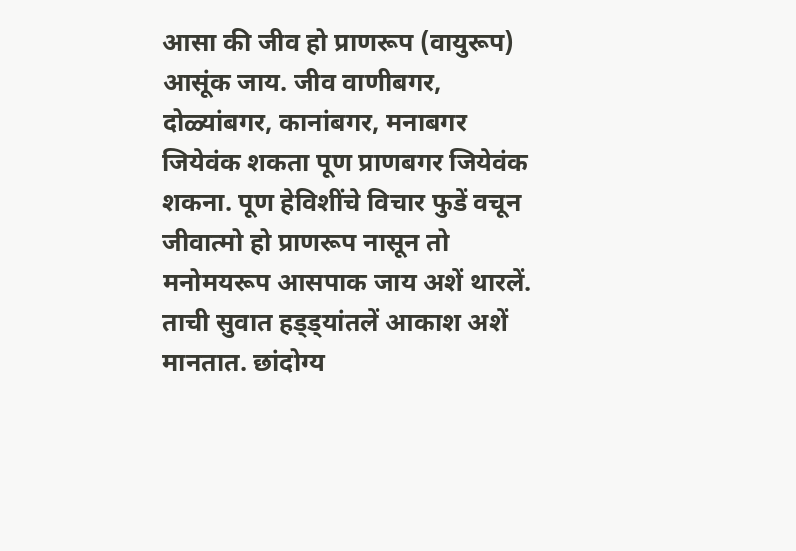आसा की जीव हो प्राणरूप (वायुरूप) आसूंक जाय. जीव वाणीबगर, दोळ्यांबगर, कानांबगर, मनाबगर जियेवंक शकता पूण प्राणबगर जियेवंक शकना. पूण हेविशींचे विचार फुडें वचून जीवात्मो हो प्राणरूप नासून तो मनोमयरूप आसपाक जाय अशें थारलें. ताची सुवात हड्ड्यांतलें आकाश अशें मानतात. छांदोग्य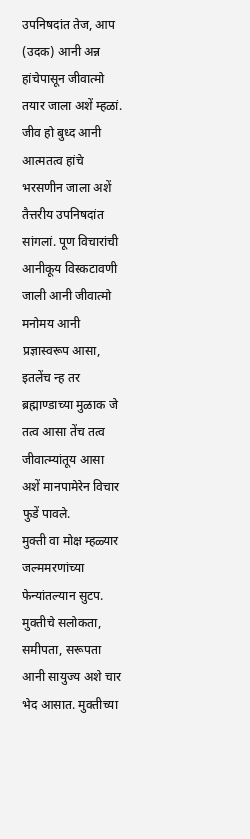उपनिषदांत तेज, आप (उदक) आनी अन्न हांचेपासून जीवात्मो तयार जाला अशें म्हळां. जीव हो बुध्द आनी आत्मतत्व हांचे भरसणीन जाला अशें तैत्तरीय उपनिषदांत सांगलां. पूण विचारांची आनीकूय विस्कटावणी जाली आनी जीवात्मो मनोमय आनी प्रज्ञास्वरूप आसा, इतलेंच न्ह तर ब्रह्माण्डाच्या मुळाक जे तत्व आसा तेंच तत्व जीवात्म्यांतूय आसा अशें मानपामेरेन विचार फुडें पावले.
मुक्ती वा मोक्ष म्हळ्यार जल्ममरणांच्या फेन्यांतल्यान सुटप. मुक्तीचे सलोकता, समीपता, सरूपता आनी सायुज्य अशे चार भेद आसात. मुक्तीच्या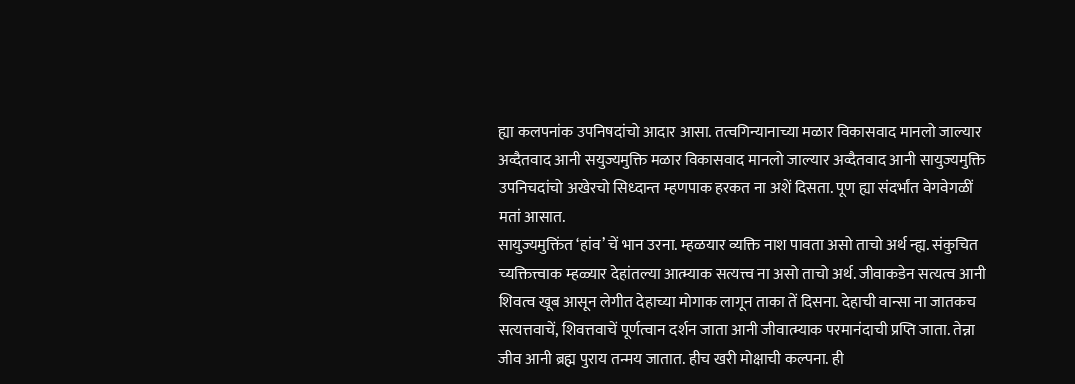ह्या कलपनांक उपनिषदांचो आदार आसा. तत्वगिन्यानाच्या मळार विकासवाद मानलो जाल्यार अव्दैतवाद आनी सयुज्यमुक्ति मळार विकासवाद मानलो जाल्यार अव्दैतवाद आनी सायुज्यमुक्ति उपनिचदांचो अखेरचो सिध्दान्त म्हणपाक हरकत ना अशें दिसता. पूण ह्या संदर्भांत वेगवेगळीं मतां आसात.
सायुज्यमुक्तिंत ‘हांव’ चें भान उरना. म्हळयार व्यक्ति नाश पावता असो ताचो अर्थ न्ह्य. संकुचित च्यक्तित्त्वाक म्हळ्यार देहांतल्या आत्म्याक सत्यत्त्व ना असो ताचो अर्थ. जीवाकडेन सत्यत्व आनी शिवत्व खूब आसून लेगीत देहाच्या मोगाक लागून ताका तें दिसना. देहाची वान्सा ना जातकच सत्यत्तवाचें, शिवत्तवाचें पूर्णत्वान दर्शन जाता आनी जीवात्म्याक परमानंदाची प्रप्ति जाता. तेन्ना जीव आनी ब्रह्म पुराय तन्मय जातात. हीच खरी मोक्षाची कल्पना. ही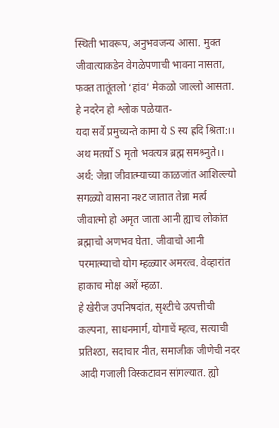स्थिती भावरूप, अनुभवजन्य आसा. मुक्त जीवात्याकडेन वेगळेपणाची भावना नासता, फक्त तातूंतलो ‘हांव’ मेकळो जाल्लो आसता. हे नदरेन हो श्लोक पळेयात-
यदा सर्वे प्रमुच्यन्ते कामा ये S स्य ह्रदि श्रिता:।।
अथ मतर्यो S मृतो भवत्यत्र ब्रह्म समश्र्नुते।।
अर्थ: जेन्ना जीवात्म्याच्या काळजांत आशिल्ल्यो सगळ्यो वासना नश्ट जातात तेन्ना मर्त्य जीवात्मो हो अमृत जाता आनी ह्याच लोकांत ब्रह्माचो अणभव घेता. जीवाचो आनी परमात्म्याचो योग म्हळ्यार अमरत्व. वेव्हारांत हाकाच मोक्ष अशें म्हळा.
हे खेरीज उपनिषदांत, सृश्टीचे उत्पत्तीची कल्पना, साधनमार्ग, योगाचें म्हत्व, सत्याची प्रतिश्ठा, सदाचार नीत, समाजीक जीणेची नदर आदी गजाली विस्कटावन सांगल्यात. ह्यो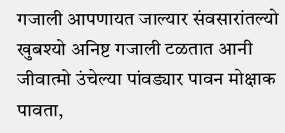गजाली आपणायत जाल्यार संवसारांतल्यो खुबश्यो अनिष्ट गजाली टळतात आनी जीवात्मो उंचेल्या पांवड्यार पावन मोक्षाक पावता,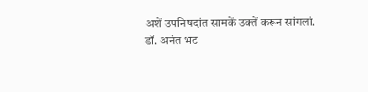अशें उपनिषदांत सामकें उक्तें करून सांगलां.
डॉ. अनंत भट